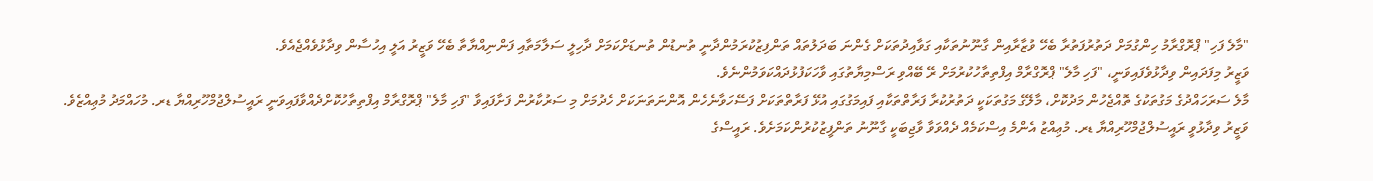"މާލެ ފަހި" ޕްރޮގްރާމު ހިންގުމަށް ދަތުރުފަތުރާ ބެހޭ ވުޒާރާއިން ގާނޫނުތަކާއި ގަވާއިދުތަކަށް ގެންނަ ބަދަލުތައް ތަންފިޒުކުރަމުންދާނީ ތުނޑުން ތުނޑަށްކަމަށް ދާހިލީ ސަލާމަތާއި ފަންނިއްޔާތާ ބެހޭ ވަޒީރު އަލީ އިހުސާން ވިދާޅުވެއްޖެއެވެ.
ވަޒީރު މިފަދައިން ވިދާޅުވެފައިވަނީ، "ފަހި މާލެ" ޕްރޮގްރާމް އިފްތިތާހުކުރުމަށް ރޭ ބޭއްވި ރަސްމިޔާތުގައި ވާހަކަފުޅުދައްކަވަމުންނެވެ.
މާލެ ސަރަހައްދުގެ މަގުތަކުގެ ތޮއްޖެހުން މަދުކޮށް، މާލޭގެ މަގުތަކަކީ ދަތުރުކުރާ ފަރާތްތަކާއި ފައިމަގުގައި އުޅޭ ފަރާތްތަކަށް ފަސޭހަވާނެހެން އޮންނަތަނަކަށް ހެދުމަށް މި ސަރުކާރުން ފަށާފައިވާ "ފަހި މާލެ" ޕްރޮގްރާމް އިފްތިތާހުކޮށްދެއްވާފައިވަނީ ރައީސުލްޖުމްހޫރިއްޔާ ޑރ. މުހައްމަދު މުޢިއްޒެވެ.
ވަޒީރު ވިދާޅުވީ ރައީސުލްޖުމްހޫރިއްޔާ ޑރ. މުޢިއްޒު އެންމެ އިސްކަމެއް ދެއްވަވާ ވާޖިބަކީ ގާނޫނު ތަންފީޒުކުރުންކަމަށެވެ. ރައީސްގެ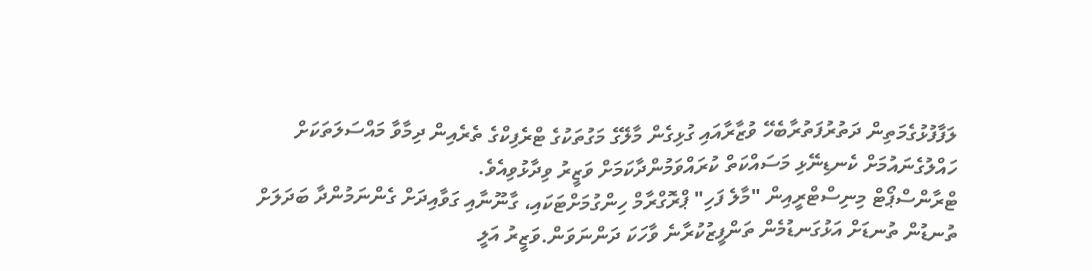ލަފާފުޅުގެމަތިން ދަތުރުފަތުރާބެހޭ ވުޒާރާއައި ގުޅިގެން މާލޭގެ މަގުތަކުގެ ޓްރެފިކްގެ ތެރެއިން ދިމާވާ މައްސަލަތަކަށް ހައްލުގެނައުމަށް ކެނޑިނޭޅި މަސައްކަތް ކުރައްވަމުންދާކަމަށް ވަޒީރު ވިދާޅުވިއެވެ.
ޓްރާންސްޕޯޓް މިނިސްޓްރީއިން "މާލެ ފަހި" ޕްރޮގްރާމް ހިންގުމަށްޓަކައި، ގާނޫނާއި ގަވާއިދަށް ގެންނަމުންދާ ބަދަލަށް ތުނޑުން ތުނޑަށް އަޅުގަނޑުމެން ތަންފީޒުކުރާނެ ވާހަކަ ދަންނަވަން.ވަޒީރު އަލީ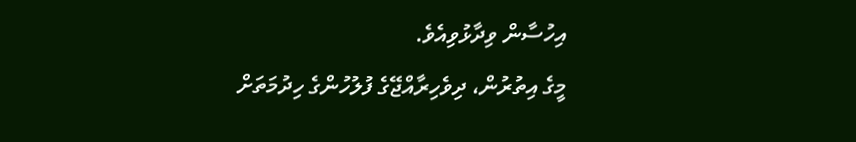އިހުސާން ވިދާޅުވިއެވެ.
މީގެ އިތުރުން، ދިވެހިރާއްޖޭގެ ފުލުހުންގެ ހިދުމަތަށް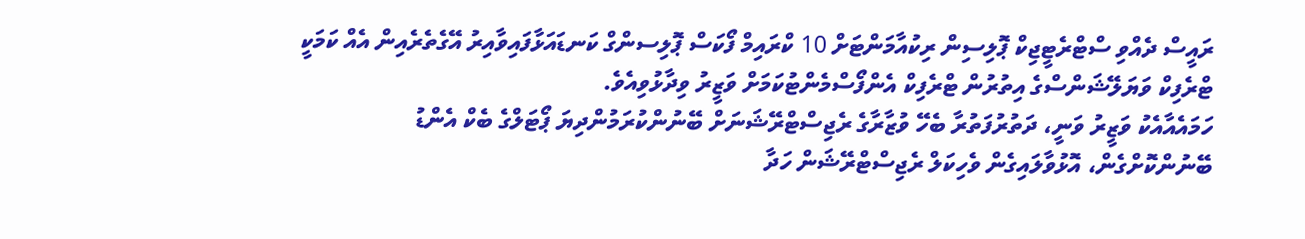ރައީސް ދެއްވި ސްޓްރެޓީޖިކް ޕޮލިސިން ރިކުއާމަންޓަށް 10 ކްރައިމް ފޯކަސް ޕޮލިސންގް ކަނޑައަޅާފައިވާއިރު އޭގެތެރެއިން އެއް ކަމަކީ ޓްރެފިކް ވަޔަލޭޝަންސްގެ އިތުރުން ޓްރެފިކް އެންފޯސްމެންޓުކަމަށް ވަޒީރު ވިދާޅުވިއެވެ.
ހަމައެއާއެކު ވަޒީރު ވަނީ، ދަތުރުފަތުރާ ބެހޭ ވުޒާރާގެ ރެޖިސްޓްރޭޝަނަށް ބޭނުންކުރަމުންދިޔަ ޕޯޓަލްގެ ބެކް އެންޑު ބޭނުންކޮށްގެން، އޮޅުވާލައިގެން ވެހިކަލް ރެޖިސްޓްރޭޝަން ހަދާ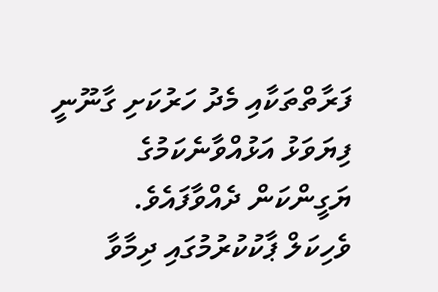ފަރާތްތަކާއި މެދު ހަރުކަށި ގާނޫނީ ފިޔަވަޅު އަޅުއްވާނެކަމުގެ ޔަގީންކަން ދެއްވާފައެވެ.
ވެހިކަލް ޕާކުކުރުމުގައި ދިމާވާ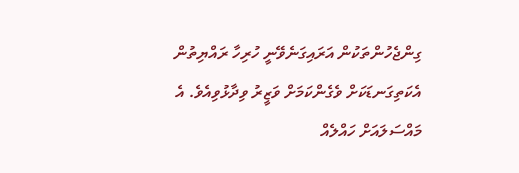ގިންޖެހުންތަކުން އަރައިގަނެވޭނީ ހުރިހާ ރައްޔިތުން އެކަތިގަނޑަކަށް ވެގެންކަމަށް ވަޒީރު ވިދާޅުވިއެވެ. އެ މައްސަލައަށް ހައްލެއް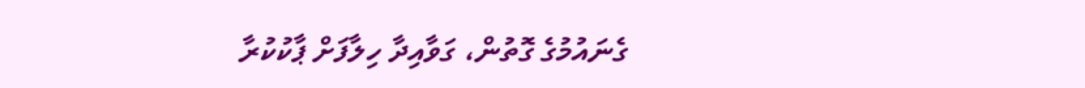ގެނައުމުގެ ގޮތުން، ގަވާއިދާ ހިލާފަށް ޕާކުކުރާ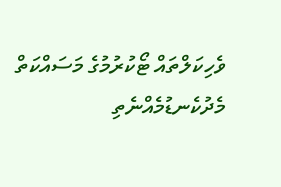ވެހިކަލްތައް ޓޯކުރުމުގެ މަސައްކަތް މެދުކެނޑުމެއްނެތި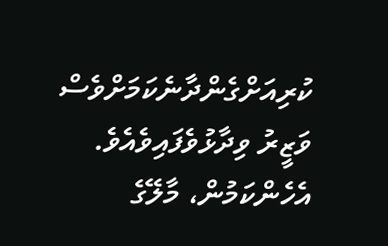ކުރިއަށްގެންދާނެކަމަށްވެސް ވަޒީރު ވިދާޅުވެފައިވެއެވެ.
އެހެންކަމުން، މާލޭގެ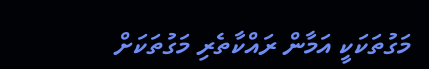މަގުތަކަކީ އަމާން ރައްކާތެރި މަގުތަކަށް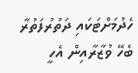ހެދުމަށްޓަކައި ދަތުރުފަތުރާ ބެހޭ ވުޒާރާއިން އެހީ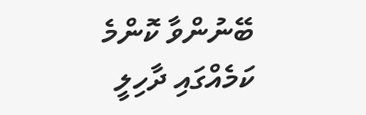ބޭނުންވާ ކޮންމެ ކަމެއްގައި ދާހިލީ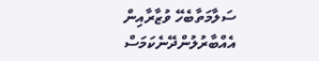ސަލާމަތާބެހޭ ވުޒާރާއިން އެއްބާރުލުންދޭނެކަމަސް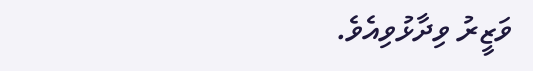ވަޒީރު ވިދާޅުވިއެވެ.